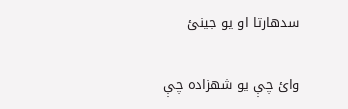سدهارتا او یو جینئ

وائ چې یو شهزاده چې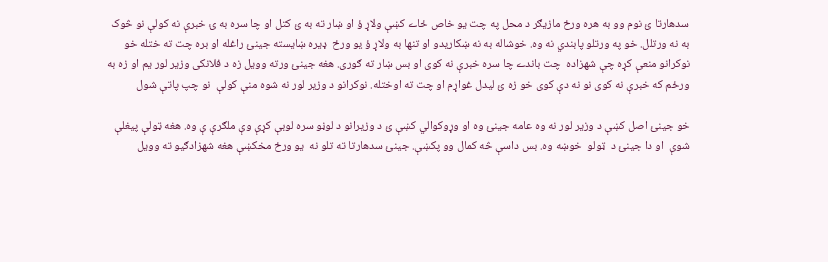سدهارتا ئ نوم وو به هره ورځ مازیګر د محل په چت یو خاص ځاے کښې ولاړ ؤ او ښار ته به ئ کتل او چا سره به ئ خبرې نه کولې نو څوک به نه ورتلل. خو په ورتلو پابندي نه وه. خوشاله به نه ښکاریدو او تنها به ولاړ ؤ یو ورځ  ډیره ښایسته جینئ راغله او بره چت ته ختله خو نوکرانو منعې کړه چې شهزاده  چت باندے چا سره خبرې نه کوی او بس ښار ته ګوری. هغه جینئ ورته وویل زه د فلانکی وزیر لور یم او زه به ورځم که خبرې نه کوی نو نه دې کوی خو زه ئ لیدل غواړم او چت ته اوختله. نوکرانو د وزیر لور نه شوه منې کولې  نو چپ پاتې شول

خو جینئ اصل کښې د وزیر لور نه وه عامه جینئ وه او وړوکوالي کښې ئ د وزیرانو د لوڼو سره لوبې کړې وې ملګرې ې وه. هغه ټولې پیغلې شوې  او دا جینئ د  ټولو  خوښه وه. بس داسې څه کمال وو پکښې. جینئ سدهارتا ته تلو نه  یو ورځ مخکښې هغه شهزادګیو ته وویل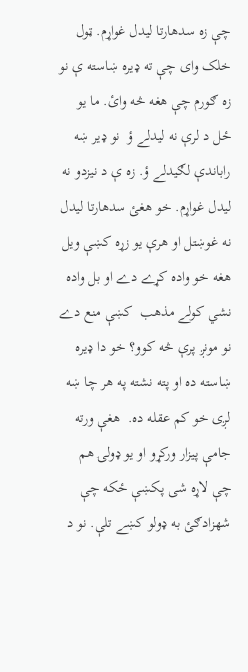چې زه سدهارتا لیدل غواړم. ټول خلک وای چې ته ډیره ښاسته ې نو زه ګورم چې هغه څه وائ. ما یو ځل د لرې نه لیدلے ؤ  نو ډیر ښه راباندې لګیدلے ؤ. زه ې د نیزدو نه لیدل غواړم. خو هغئ سدهارتا لیدل نه غوښتل او هرې یو زړه کښې ویل هغه خو واده کړے دے او بل واده نشي کولے مذهب  کښې منع دے نو مونږ پرې څه کوو؟ خو دا ډیره ښاسته ده او پته نشته په هر چا ښه لږی خو کم عقله ده.  هغې ورته جامې پیزار ورکړو او یو ډولۍ هم چې لاړه شی پکښې ځکه چې شهزادګئ به ډولو کښے تلې. نو د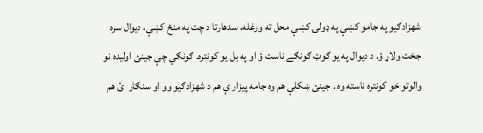شهزادګیو په جامو کښې په ډولۍ کښې محل ته ورغله، سدهارتا د چت په منځ کښې، دیوال سره جخت ولاړ ؤ. د دیوال په یو ګوټ ګونګے ناست ؤ او په بل یو کونتره. ګونګي چې جینئ اولیده نو والوتو خو کونتره ناسته وه . جینئ ښکلې هم وه جامه پیزار ې هم د شهزادګیو وو او سنګار  ئ هم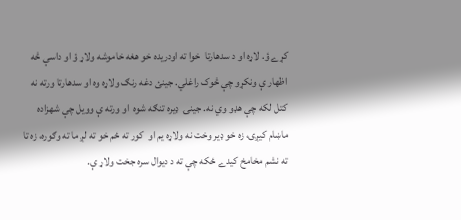کړے ؤ. لاړه او د سدهارتا  خوا ته اودریده خو هغه خاموشه ولاړ ؤ او داسې څه اظهار ې ونکړو چې څوک راغلي. جینئ دغه رنګ ولاړه وه او سدهارتا ورته نه کتل لکه چې هډو وي نه. جینۍ  ډیره تنګه شوه  او ورته ې وویل چې شهزاده ماښام کیږی، زه خو ډیر وخت نه ولاړه یم او  کور ته ځم خو ته لږ ما ته وګوره، زه تا ته نشم مخامخ کیدے ځکه چې ته د دیوال سره جخت ولاړ ې.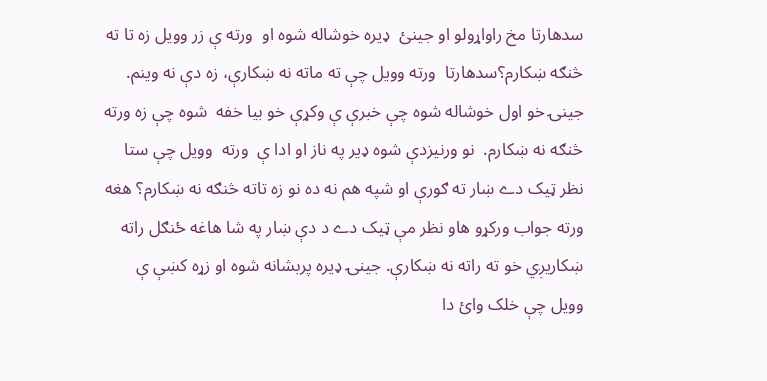سدهارتا مخ راواړولو او جینئ  ډیره خوشاله شوه او  ورته ې زر وویل زه تا ته څنګه ښکارم؟سدهارتا  ورته وویل چې ته ماته نه ښکارې، زه دې نه وینم. جینۍ خو اول خوشاله شوه چې خبرې ې وکړې خو بیا خفه  شوه چې زه ورته څنګه نه ښکارم.  نو ورنیزدې شوه ډیر په ناز او ادا ې  ورته  وویل چې ستا نظر ټیک دے ښار ته ګورې او شپه هم نه ده نو زه تاته څنګه نه ښکارم؟ هغه ورته جواب ورکړو هاو نظر مې ټیک دے د دې ښار په شا هاغه ځنګل راته ښکاریږي خو ته راته نه ښکارې. جینۍ ډیره پربشانه شوه او زړه کښې ې وویل چې خلک وائ دا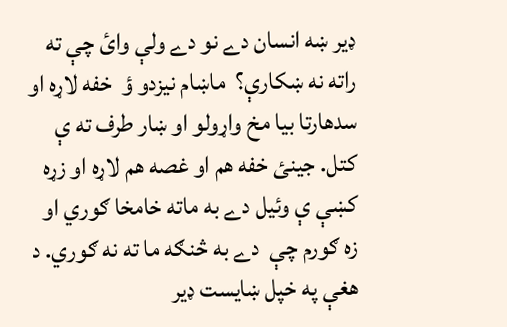ډیر ښه انسان دے نو دے ولې وائ چې ته راته نه ښکارې؟  ماښام نیزدو ؤ  خفه لاړه او سدهارتا بیا مخ واړولو او ښار طرف ته ې کتل. جینئ خفه هم او غصه هم لاړه او زړه کښې ې وئیل دے به ماته خامخا ګوري او زه ګورم چې  دے به څنګه ما ته نه ګوري. د هغې په خپل ښایست ډیر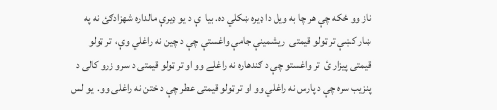ناز وو ځکه چې هر چا به ویل دا ډیره ښکلي ده. بیا  ې د یو ډیرې مالداره شهزادګئ نه په ښار کښې تر ټولو قیمتی  ریشمینې جامې واغستې چې د چین نه راغلي وې،  تر ټولو قیمتی پیزار ئ  تر واغستو چې د ګندهاره نه راغلے وو او تر ټولو قیمتی د سرو زرو کالی د پنزیب سره چې د پارس نه راغلي وو او تر ټولو قیمتی عطر چې د ختن نه راغلی وو.  یو لس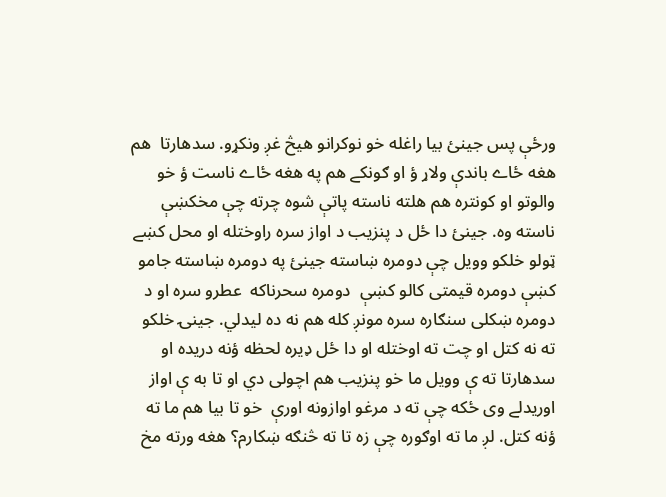ورځې پس جینئ بیا راغله خو نوکرانو هیڅ غږ ونکړو. سدهارتا  هم هغه ځاے باندې ولاړ ؤ او ګونکے هم په هغه ځاے ناست ؤ خو والوتو او کونتره هم هلته ناسته پاتې شوه چرته چې مخکښې ناسته وه. جینئ دا ځل د پنزیب د اواز سره راوختله او محل کښے ټولو خلکو وویل چې دومره ښاسته جینئ په دومره ښاسته جامو کښې دومره قیمتی کالو کښې  دومره سحرناکه  عطرو سره او د دومره ښکلی سنګاره سره مونږ کله هم نه ده لیدلي. جینۍ خلکو ته نه کتل او چت ته اوختله او دا ځل ډیره لحظه ؤنه دریده او سدهارتا ته ې وویل ما خو پنزیب هم اچولی دي او تا به ې اواز اوریدلے وی ځکه چې ته د مرغو اوازونه اورې  خو تا بیا هم ما ته ؤنه کتل. لږ ما ته اوګوره چې زه تا ته څنګه ښکارم؟ هغه ورته مخ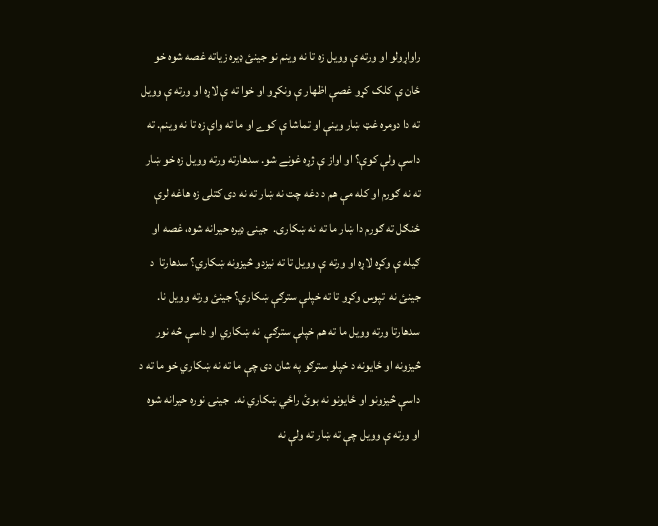راواړولو او ورته ې وویل زه تا نه وینم نو جینئ ډیره زیاته غصه شوه خو ځان ې کلک کړو غصې اظهار ې ونکړو او خوا ته ې لاړه او ورته ې وویل ته دا دومره غټ ښار وینې او تماشا ې کوے او ما ته واې زه تا نه وینم. ته داسې ولې کوې؟ او اواز ې ژړه غونے شو. سدهارته ورته وویل زه خو ښار ته نه ګورم او کله مې هم د دغه چت نه ښار ته نه دی کتلی زه هاغه لرې ځنګل ته ګورم دا ښار ما ته نه ښکاری.  جینۍ ډیره حیرانه شوه، غصه او ګیله ې وکړه لاړه او ورته ې وویل تا ته نیزدو څیزونه ښکاري؟ سدهارتا  د جینئ نه  تپوس وکړو تا ته خپلې سترګې ښکاري؟ جینئ ورته وویل نا. سدهارتا ورته وویل ما ته هم خپلې سترګې  نه ښکاري او داسې څه نور څیزونه او ځایونه د خپلو سترګو په شان دی چې ما ته نه ښکاري خو ما ته د داسې څیزونو او ځایونو نه بوئ راځي ښکاري نه.  جینۍ نوره حیرانه شوه او ورته ې وویل چې ته ښار ته ولې نه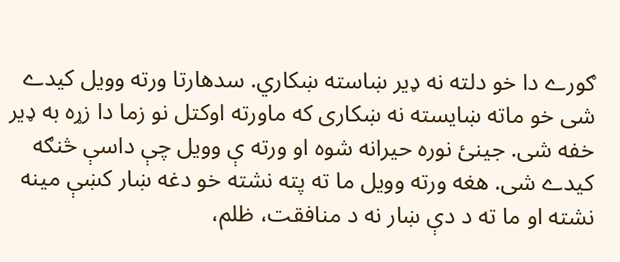ګورے دا خو دلته نه ډیر ښاسته ښکاري. سدهارتا ورته وویل کیدے شی خو ماته ښایسته نه ښکاری که ماورته اوکتل نو زما دا زړه به ډیر خفه شی. جینئ نوره حیرانه شوه او ورته ې وویل چې داسې څنګه کیدے شی. هغه ورته وویل ما ته پته نشته خو دغه ښار کښې مینه نشته او ما ته د دې ښار نه د منافقت، ظلم،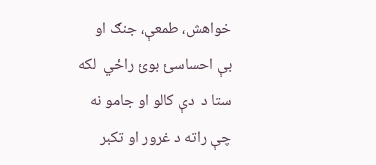خواهش، طمعې، جنګ او بې احساسئ بوئ راځي  لکه ستا د  دې کالو او جامو نه چې راته د غرور او تکبر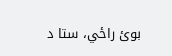بوئ راځي، ستا د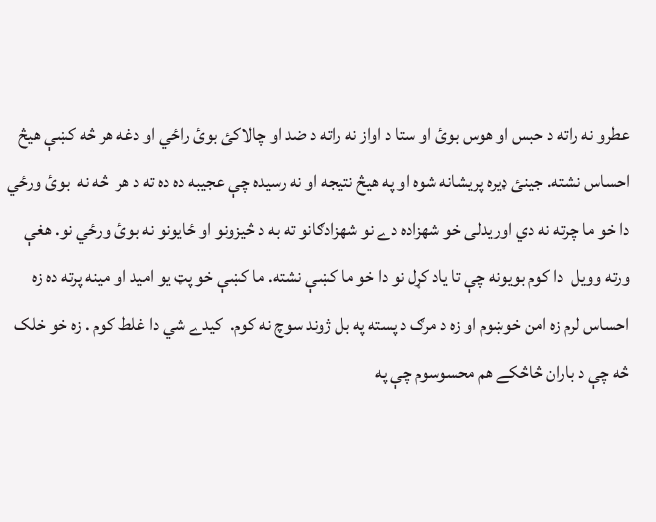عطرو نه راته د حبس او هوس بوئ او ستا د اواز نه راته د ضد او چالاکئ بوئ راځي او دغه هر څه کښې هیڅ احساس نشته. جینئ ډیره پریشانه شوه او په هیڅ نتیجه او نه رسیده چې عجیبه ده ده ته د هر  څه نه  بوئ ورځي دا خو ما چرته نه دي اوریدلی خو شهزاده دے نو شهزادګانو ته به د څیزونو او ځایونو نه بوئ ورځي نو. هغې ورته وویل  دا کوم بویونه چې تا یاد کړل نو دا خو ما کښې نشته. ما کښې خو پټ یو امید او مینه پرته ده زه احساس لرم زه امن خوښوم او زه د مرګ د پسته په بل ژوند سوچ نه کوم.  کیدے شي دا غلط کوم . زه خو خلک څه چې د باران څاڅکے هم محسوسوم چې په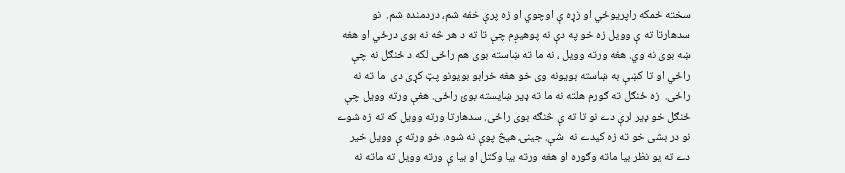سخته ځمکه راپريوځي او زړه ې اوچوي او زه پرې خفه شم، دردمنده شم.  نو سدهارتا ته ې وویل زه خو په دې نه پوهیږم چې تا ته د هر څه نه بوی درځي او هغه ښه بوی نه وي. هغه ورته وویل ، نه ما ته ښاسته بوی هم راځی لکه د ځنګل نه چې راځي او تا کښې به ښاسته بویونه وی خو هغه خرابو بویونو پټ کړی دی  ما ته نه راځی.  زه ځنګل ته ګورم هلته نه ما ته ډیر ښایسته بوئ راځی. هغې ورته وویل چې ځنګل خو ډیر لرې دے نو تا ته ې څنګه بوی راځی. سدهارتا ورته وویل که ته زه شوے نو در بشی خو ته زه کیدے نه  شې. جینۍ هیڅ پوې نه شوه. خو ورته ې وویل خیر دے ته یو نظر بیا ماته وګوره او هغه ورته بیا وکتل او بیا ې ورته وویل ته ماته نه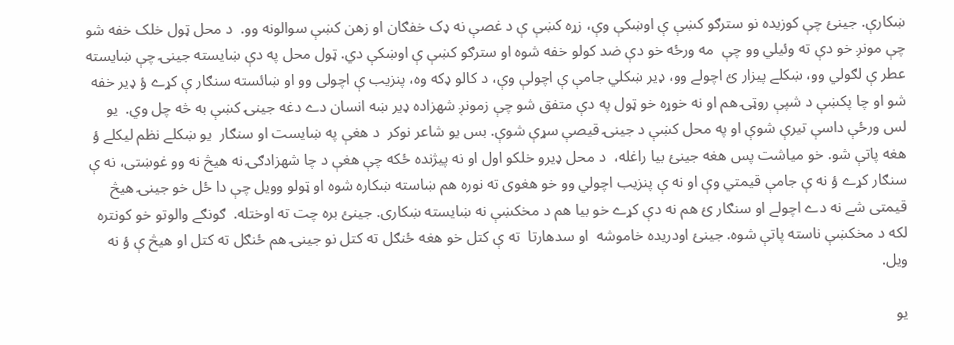ښکارې. جینئ چې کوزیده نو سترګو کښې ې اوښکې وې، زړه کښې ې د غصې نه ډک خفګان او زهن کښې سوالونه وو.  د محل ټول خلک خفه شو چې مونږ خو دې ته وئیلي وو چې  مه ورځه خو دې ضد کولو خفه شوه او سترګو کښې ې اوښکې دي. ټول محل په دې ښایسته جینۍ چې ښایسته عطر ې لګولي وو، ښکلے پیزار ئ اچولے وو، ډیر ښکلي جامې ې اچولې وې، د کالو ډکه وه، پنزیب ې اچولی وو او ښائسته سنګار ې کړے ؤ ډیر خفه شو او چا پکښې د شپې روټۍ هم او نه خوړه خو ټول په دې متفق شو چې زمونږ شهزاده ډیر ښه انسان دے دغه جینۍ کښې به څه چل وي.  یو لس ورځې داسې تیرې شوې او په محل کښې د جینۍ قیصې سړې شوې. بس یو شاعر نوکر  د هغې په ښایست او سنګار  یو ښکلے نظم لیکلے ؤ  هغه پاتې شو. خو میاشت پس هغه جینئ بیا راغله،  د محل ډیرو خلکو اول او نه پیژنده ځکه چې هغې د چا شهزادګۍ نه هیڅ نه وو غوښتی، نه ې سنګار کړے ؤ نه ې جامې قیمتي وې او نه ې پنزیب اچولي وو خو هغوی ته نوره هم ښاسته ښکاره شوه او ټولو وویل چې دا ځل خو جینۍ هیڅ قیمتی شے نه دے اچولے او سنګار ئ هم نه دې کړے خو بیا هم د مخکښې نه ښایسته ښکاری. جینئ بره چت ته اوختله.  ګونګے والوتو خو کونتره لکه د مخکښې ناسته پاتې شوه. جینئ اودریده خاموشه  او سدهارتا  ته ې کتل خو هغه ځنګل ته کتل نو جینۍ هم ځنګل ته کتل او هیڅ ې ؤ نه ویل.

یو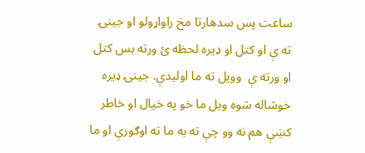ساعت پس سدهارتا مخ راواړولو او جینۍ ته ې او کتل او ډیره لحظه ئ ورته بس کتل او ورته ې  وویل ته ما اولیدې. جینۍ ډیره خوشاله شوه ویل ما خو په خیال او خاطر  کښې هم نه وو چې ته به ما ته اوګورې او ما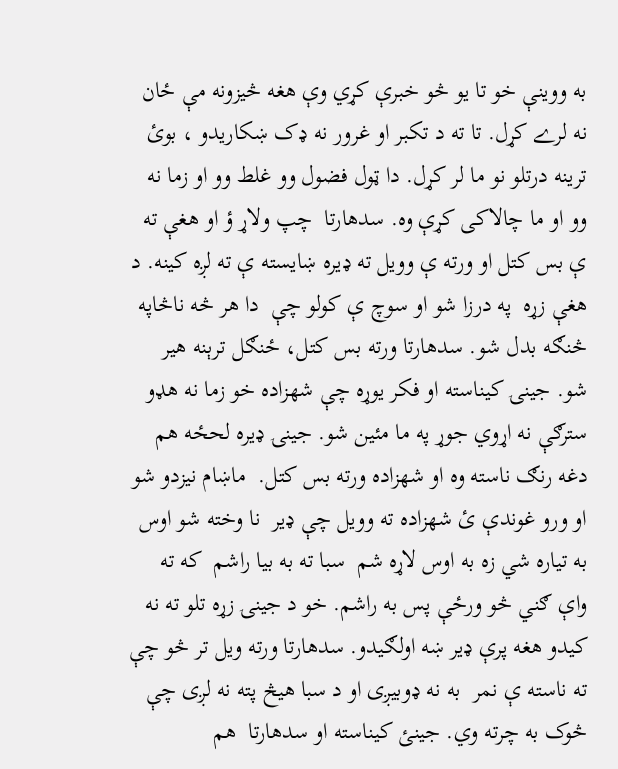به ووينې خو تا یو څو خبرې کړي وې هغه څیزونه مې ځان نه لرے کړل. تا ته د تکبر او غرور نه ډک ښکاریدو ، بوئ ترينه درتلو نو ما لر کړل. دا ټول فضول وو غلط وو او زما نه وو او ما چالاکی کړې وه. سدهارتا  چپ ولاړ ؤ او هغې ته ې بس کتل او ورته ې وویل ته ډیره ښایسته ې ته لږه کینه. د هغې زړه  په درزا شو او سوچ ې کولو چې  دا هر څه ناڅاپه څنګه بدل شو. سدهارتا ورته بس کتل، ځنګل ترېنه هیر شو. جینۍ کیناسته او فکر یوړه چې شهزاده خو زما نه هډو سترګې نه اړوي جوړ په ما مئین شو. جینۍ ډیره لحځه هم دغه رنګ ناسته وه او شهزاده ورته بس کتل.  ماښام نیزدو شو او ورو غوندې ئ شهزاده ته وویل چې ډیر  نا وخته شو اوس به تیاره شي زه به اوس لاړه شم  سبا ته به بیا راشم  که ته واې ګني څو ورځې پس به راشم. خو د جینۍ زړه تلو ته نه کیدو هغه پرې ډیر ښه اولګیدو. سدهارتا ورته ویل تر څو چې  ته ناسته ې نمر  به نه ډوبیږی او د سبا هیڅ پته نه لږی چې څوک به چرته وي. جینئ کیناسته او سدهارتا  هم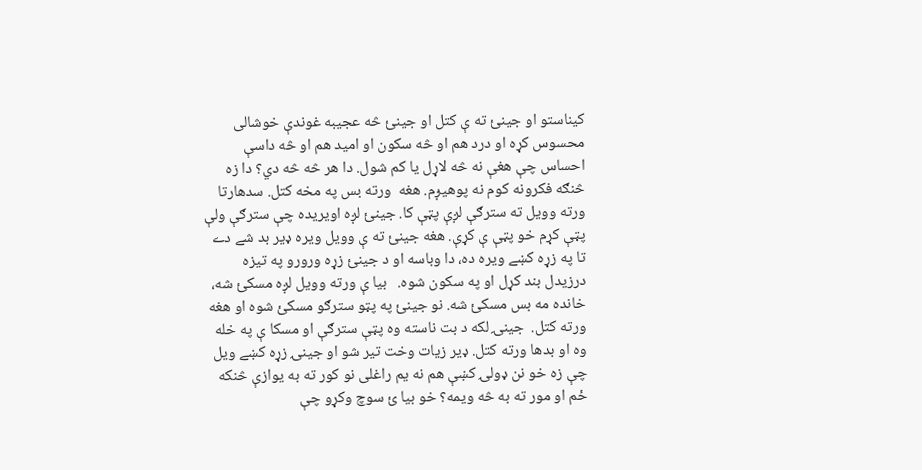کیناستو او جینئ ته ې کتل او جینئ څه عجیبه غوندې خوشالی محسوس کړه او درد هم او څه سکون او امید هم او څه داسې احساس چې هغې نه څه لاړل یا کم شول. دا هر څه څه دي؟ دا زه څنګه فکرونه کوم نه پوهیږم. هغه  ورته بس په مخه کتل. سدهارتا ورته وویل ته سترګې لږې پټې کا. جینئ لږه اویریده چې سترګې ولې پټې کړم خو پټې ې کړې. هغه جینئ ته ې وویل ویره ډیر بد شے دے تا په زړه کښے ویره ده، دا وباسه او د جینئ زړه ورورو په تیزه درزیدل بند کړل او په سکون شوه.   بیا ې ورته وویل لږه مسکئ شه، خانده مه بس مسکئ شه. نو جینئ په پټو سترګو مسکئ شوه او هغه ورته کتل.  جینۍ لکه د بت ناسته وه پټې سترګې او مسکا ې په خله وه او بدها ورته کتل. ډیر زیات وخت تیر شو او جینۍ زړه کښے ویل چې زه خو نن ډولۍ کښې هم نه یم راغلی نو کور ته به یوازې څنکه ځم او مور ته به څه ویمه؟ خو بیا ئ سوچ وکړو چې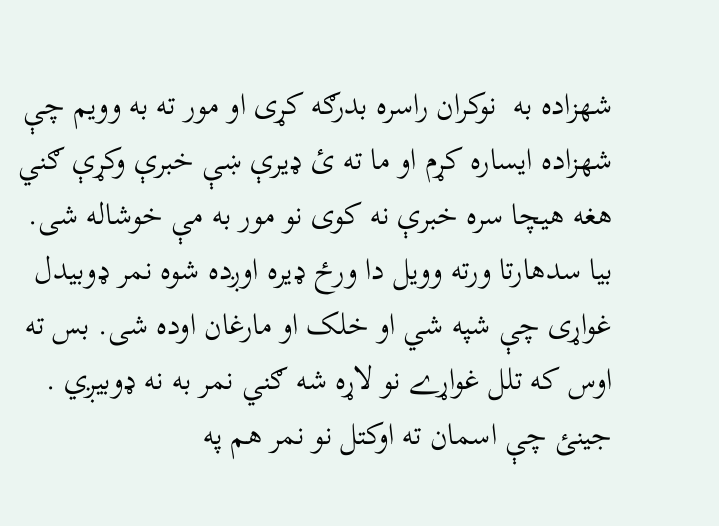شهزاده به  نوکران راسره بدرګه کړی او مور ته به وویم چې شهزاده ایساره کړم او ما ته ئ ډیرې ښې خبرې وکړې ګني هغه هیچا سره خبرې نه کوی نو مور به مې خوشاله شی.   بیا سدهارتا ورته وویل دا ورځ ډیره اوږده شوه نمر ډوبیدل غواړی چې شپه شي او خلک او مارغان اوده شی. بس ته اوس که تلل غواړے نو لاړه شه ګني نمر به نه ډوبیږي .   جینئ چې اسمان ته اوکتل نو نمر هم په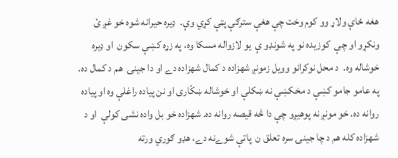هغه ځاې ولاړ وو کوم وخت چې هغې سترګې پټې کړي وې.  ډیره حیرانه شوه خو غږ ئ  ونکړو او چې  کوزیده نو په شونډو ې  یو لازواله مسکا وه، په زړه کښې سکون  او ډیره خوشاله وه.  د محل نوکرانو وویل زمونږ شهزاده د کمال شهزاده دے او دا جینۍ  هم د کمال ده. په عامو جامو کښې د مخکښې نه ښکلې او خوشاله ښکّاری او نن پیاده راغلې وه او پیاده روانه ده. خو مونږ نه پوهیږو چې دا څه قیصه روانه ده. شهزاده خو بل واده نشی کولې  او د شهزاده کله هم د چا جینۍ سره تعلق ن  پاتې شوےنه دے، هډو ګوري ورته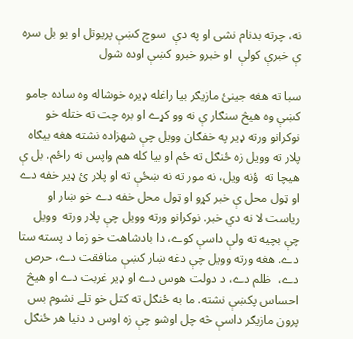نه، چرته بدنام نشی او په دې  سوچ کښې پریوتل او یو بل سره ې خبرې کولې  او خبرو خبرو کښې اوده شول

سبا ته هغه جینئ مازیګر بیا راغله ډیره خوشاله وه ساده جامو کښې وه هیڅ سنګار ې نه وو کړے او بره چت ته ختله خو نوکرانو ورته ډیر په خفګان وویل چې شهزاده نشته هغه بیګاه پلار ته وویل زه ځنګل ته ځم او بیا کله هم واپس نه راځم. بل ې هیچا ته  ؤنه ویل، نه مور ته نه ښځې ته او پلار ئ ډیر خفه دے او ټول محل ې خبر کړو او ټول محل خفه دے خو ښار او ریاست لا نه دي خبر. نوکرانو ورته وویل چې پلار ورته  وویل چې بچیه ته ولې داسې کوے، دا بادشاهت خو زما د پسته ستا دے. هغه ورته وویل چې دغه ښار کښې منافقت دے، حرص دے،  ظلم دے، د دولت هوس دے او ډیر غربت دے او هیڅ  احساس پکښې نشته. ما به ځنګل ته کتل خو تلے نشوم بس پرون مازیګر داسې څه چل اوشو چې زه اوس د دنیا هر ځنګل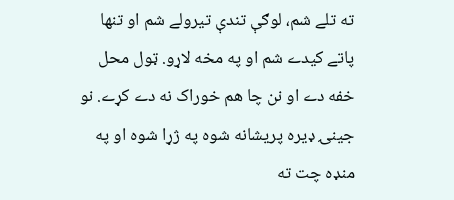ته تلے شم، لوګې تندې تیرولے شم او تنها پاتے کیدے شم او په مخه لاړو. ټول محل خفه دے او نن چا هم خوراک نه دے کړے. نو جینۍ ډیره پریشانه شوه په ژړا شوه او په منډه چت ته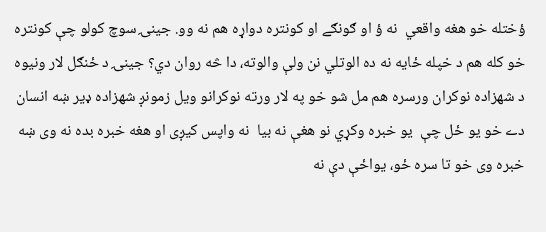ؤختله خو هغه واقعي  نه ؤ او ګونګے او کونتره دواړه هم نه وو. جینۍ سوچ کولو چې کونتره خو کله هم د خپله ځایه نه ده الوتلي نن ولې والوته، دا څه روان دي؟ جینۍ د ځنګل لار ونیوه د شهزاده نوکران ورسره هم مل شو خو په لار ورته نوکرانو ویل زمونږ شهزاده ډیر ښه انسان دے خو یو ځل چې  یو خبره وکړي نو هغې نه بیا  نه واپس کیږی او هغه خبره بده نه وی ښه خبره وی خو تا سره ځو، یواځې دې نه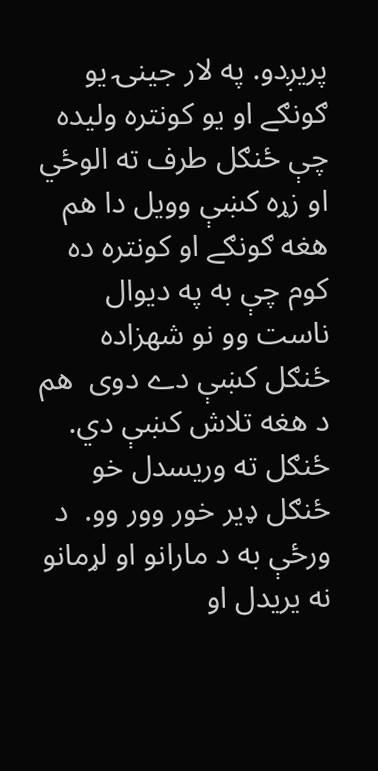پریږدو. په لار جینۍ یو ګونګے او یو کونتره ولیده  چې ځنګل طرف ته الوځي او زړه کښې وویل دا هم هغه ګونګے او کونتره ده کوم چې به په دیوال ناست وو نو شهزاده ځنګل کښې دے دوی  هم د هغه تلاش کښې دي. ځنګل ته وریسدل خو ځنګل ډیر خور وور وو.  د ورځې به د مارانو او لړمانو نه یریدل او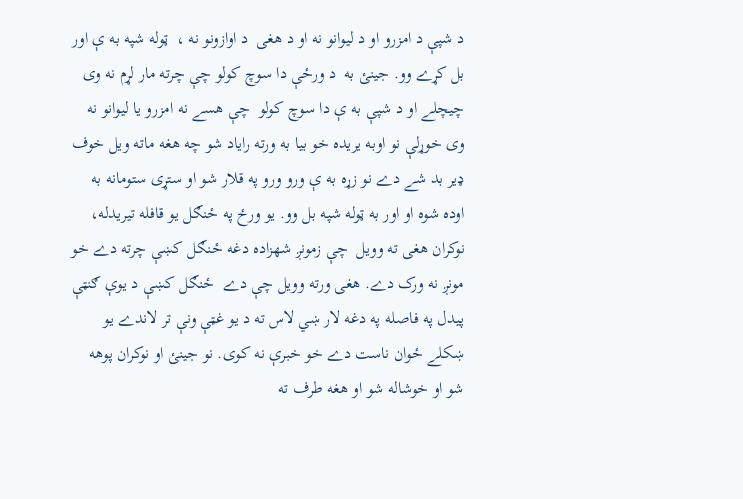د شپې د امزرو او د لیوانو نه او د هغی  د اوازونو نه ،  ټوله شپه به ې اور بل کړے وو. جینئ به  د ورځې دا سوچ کولو چې چرته مار لړم نه وی چیچلے او د شپې به ې دا سوچ کولو  چې هسے نه امزرو یا لیوانو نه وی خوړلې نو اوبه یریده خو بیا به ورته رایاد شو چه هغه ماته ویل خوف ډیر بد شے دے نو زړه به ې ورو ورو په قلار شو او ستړی ستومانه به اوده شوه او اور به ټوله شپه بل وو. یو ورځ په ځنګل یو قافله تیریدله، نوکران هغی ته وویل  چې زمونږ شهزاده دغه ځنګل کښې چرته دے خو مونږ نه ورک دے. هغی ورته وویل چې دے  ځنګل کښې د یوې ګنټې پیدل په فاصله په دغه لار ښي لاس ته د یو غټې ونې تر لاندے یو ښکلے ځوان ناست دے خو خبرې نه کوی. نو جینئ او نوکران پوهه شو او خوشاله شو او هغه طرف ته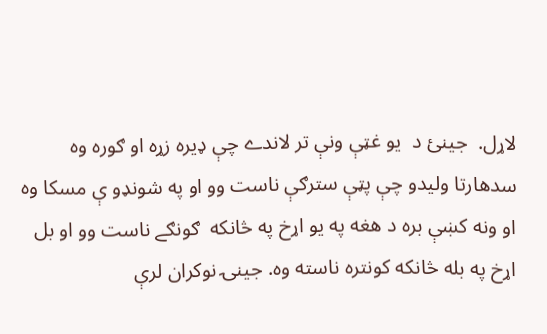لاړل.  جینئ د  یو غټې ونې تر لاندے چې ډیره زړه او ګوره وه  سدهارتا ولیدو چې پټې سترګې ناست وو او په شونډو ې مسکا وه او ونه کښې بره د هغه په یو اړخ په څانکه  ګونګے ناست وو او بل اړخ په بله څانکه کونتره ناسته وه. جینۍ نوکران لرې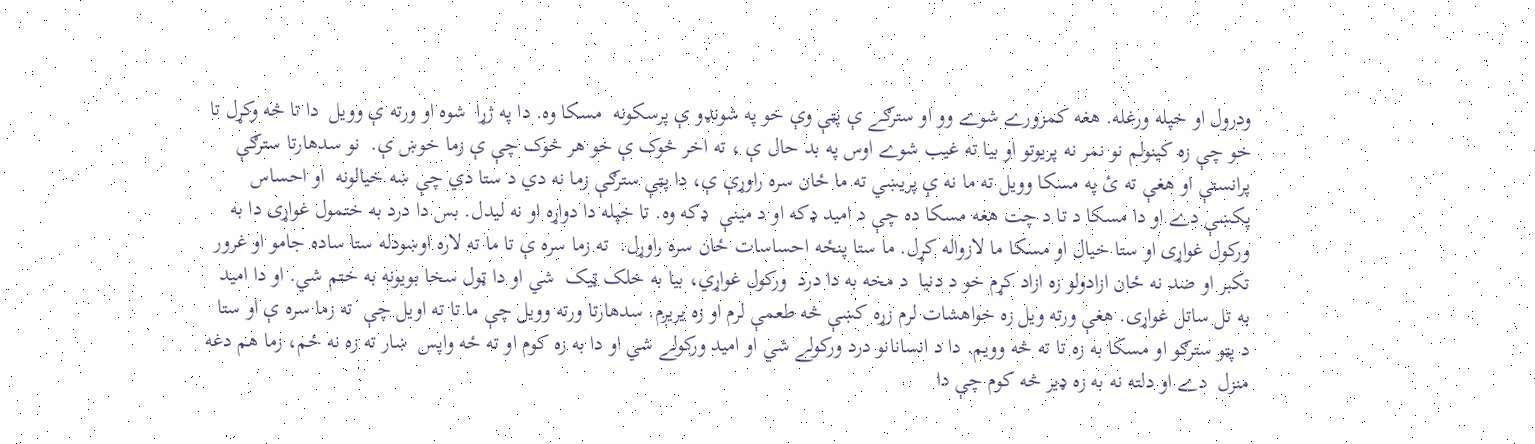ودرول او خپله ورغله. هغه کمزورے شوے وو او سترګے ې پټې وې خو په شونډو ې پرسکونه  مسکا وه. دا په ژړا  شوه او ورته ې وویل  دا تا څه وکړل تا خو چې زه کینولم نو نمر نه پریوتو او بیا ته غیب شوے اوس په بد حال ې ، ته اخر څوک ې خو هر څوک چې ې زما خوښ ې.  نو سدهارتا سترګې پرانستې او هغې ته ئ په مسکا وویل ته ما نه ې پریښي ته ما ځان سره راوړې ې، دا پټې سترګې زما نه دي د ستا دي چې ښه خیالونه  او احساس پکښې دے او دا مسکا د تا د چت هغه مسکا ده چې د امید ډکه او د مینې  ډکه وه. تا خپله دا دواړه او نه لیدل. بس دا درد به ختمول غواړی دا به ورکول غواړی او ستا خیال او مسکا ما لازواله کړل. ما ستا پنځه احساسات ځان سره راوړل.  ته زما سره ې تا ما ته لاره اوښودله ستا ساده جامو او غرور تکبر او ضد نه ځان ازادولو زه ازاد کړم خو د دنیا  د مخه به دا درد  ورکول غواړي، بیا به خلک ټیک  شي او دا ټول سخا بويونه به ختم شي. او دا امید به تل ساتل غواړی. هغې ورته ویل زه خواهشات لرم زړه کښې څه طعمې لرم او زه یریږم. سدهارتا ورته وویل چې ما تا ته اویل چې  ته زما سره ې او ستا د پټو سترګو او مسکا به زه تا ته څه وویم. دا د انسانانو درد ورکولے شي او امید ورکولے شي او دا به زه کوم او ته ځه واپس  ښار ته زه نه ځم، زما هم دغه منزل  دے او دلته نه به زه ډیر څه کوم چې دا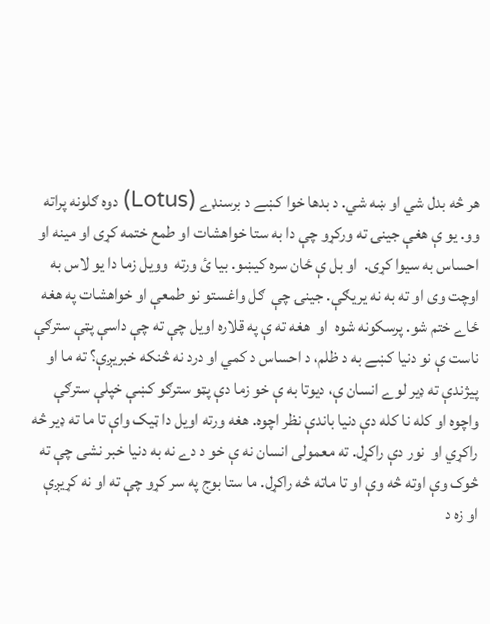هر څه بدل شي او ښه شي. د بدها خوا کښے د برسنډے (Lotus) دوه ګلونه پراته وو. یو ې هغې جینۍ ته ورکړو چې دا به ستا خواهشات او طمع ختمه کړی او مینه او احساس به سیوا کړی.  او بل ې ځان سره کیښو. بیا ئ ورته  وویل زما دا یو لاس به اوچت وی او ته به نه یریګې. جینۍ چې  ګل واغستو نو طمعې او خواهشات په هغه ځاے ختم شو. پرسکونه شوه  او  هغه ته ې په قلاره اویل چې ته چې داسې پټې سترګې ناست ې نو دنیا کښے به د ظلم، د احساس د کمي او درد نه څنکه خبریږې؟ ته ما او پیژندې ته ډیر لوے انسان ې، دیوتا به ې خو زما دې پټو سترګو کښې خپلې سترګې واچوه او کله نا کله دې دنیا باندې نظر اچوه. هغه ورته اویل دا ټیک واې تا ما ته ډیر څه راکړي او  نور دې راکړل. ته معمولی انسان نه ې خو د دے نه به دنیا خبر نشی چې ته څوک وې اوته څه وې او تا ماته څه راکړل. ما ستا بوج په سر کړو چې ته او نه کړیږې او زه د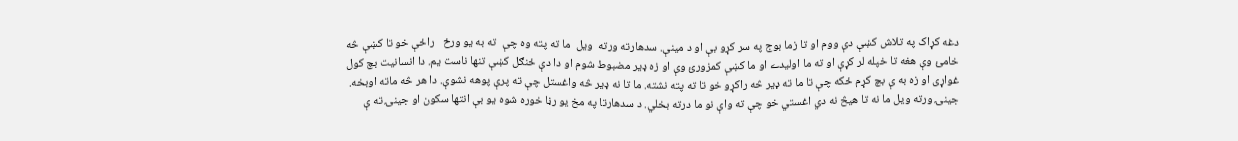دغه کړاک په تلاش کښې دې ووم او تا زما بوج په سر کړو بې او د مینې. سدهارته ورته  ویل  ما ته پته وه چې  ته به یو ورځ   راځې خو تا کښې څه خامئ وې هغه تا خپله لر کړې او ته ما اولیدے او ما کښې کمزورئ وې او زه ډیر مضبوط شوم او دا دې ځنګل کښې تنها ناست یم. دا انسانیت بچ کول غواړی او زه به ې بچ کړم ځکه چې تا ما ته ډیر څه راکړو خو تا ته پته نشته. ما تا نه ډیر څه واغستل چې ته پرې پوهه نشوې. دا هر څه ماته اوبخه. جینۍ ورته ویل ما نه تا هیڅ نه دي اغستي خو چې ته واې نو ما درته بخلي. د سدهارتا په مخ یو رڼا خوره شوه یو بې انتها سکون او جینۍ ته ې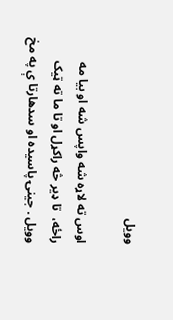وويل

اوس ته لاړه شه واپس شه او بیا مه راځه،  تا ډیر څه راکړل او تا ما ته ټیک وویل . جینۍ پاسیده او سدهارتا ې په مخ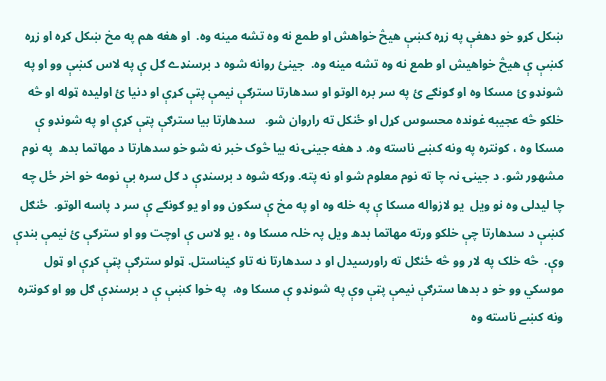ښکل کړو خو دهغې په زړه کښې هیڅ خواهش او طمع نه وه تشه مینه وه.  او هغه هم په مخ ښکل کړه او زړه کښې ې هیڅ خواهیش او طمع نه وه تشه مینه وه.  جینئ روانه شوه د برسنډے ګل ې په لاس کښې وو او په شونډو ئ مسکا وه او ګونګے ئ په سر بره الوتو او سدهارتا سترګې نیمې پټې کړې او دنیا ئ اولیده ټوله او څه خلکو څه عجیبه غونده محسوس کړل او ځنکل ته راروان شو.   سدهارتا بیا سترګې پټې کړې او په شونډو ې مسکا وه ، کونتره په ونه کښے ناسته وه. د هغه جینۍ نه بیا څوک خبر نه شو خو سدهارتا د مهاتما بدھ  په نوم مشهور شو. د جینۍ نہ چا ته نوم معلوم شو او نه پته. ورکه شوه د برسنډې د ګل سره بې نومه خو اخر ځل چه چا لیدلی وه نو ویل  یو لازواله مسکا ې په خله وه او په مخ ې سکون وو او یو ګونګے ې سر د پاسه الوتو.  ځنګل کښې د سدهارتا چې خلکو ورته مهاتما بدھ ویل پہ خلہ مسکا وہ ، یو لاس ې اوچت وو او سترګې ئ نیمې بندې وې.  څه خلک په لار وو څه ځنګل ته راورسیدل او د سدهارتا نه تاو کیناستل. ټولو سترګې پټې کړې او ټول موسکي وو خو د بدها سترګې نیمې پټې وې په شونډو ې مسکا وه،  په خوا کښې ې د برسنډې ګل وو او کونتره ونه کښے ناسته وه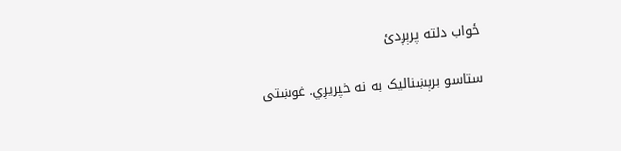ځواب دلته پرېږدئ

ستاسو برېښناليک به نه خپريږي. غوښتى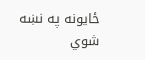ځایونه په نښه شوي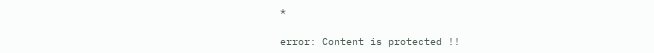*

error: Content is protected !!